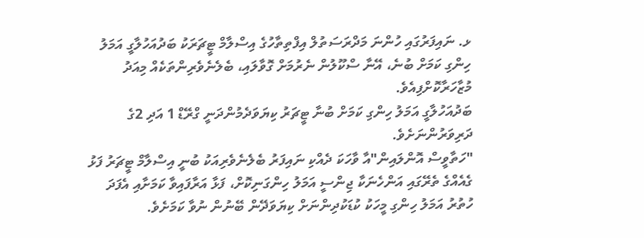ޅ. ނައިފަރުގައި ހުންނަ މަދްރަސަތުލް އިފްތިތާހުގެ އިސްލާމް ޓީޗަރަކު ބަދުއަހުލާގީ އަމަލު ހިންގި ކަމަށް ބުނެ، އޭނާ ސްކޫލުން ނެރުމަށް ގޮވާލައި، ބެލެނެވެރިންތަކެއް މިއަދު މުޒާހަރާކޮށްފިއެވެ.
ބަދުއަހުލާގީ އަމަލު ހިންގި ކަމަށް ބުނާ ޓީޗަރު ކިޔަވަދެމުންދަނީ ގްރޭޑް 1 އަދި 2ގެ ދަރިވަރުންނަށެވެ.
"ހަތާވީސް އޮންލައިން"އާ ވާހަކަ ދެއްކި ނައިފަރު ބެލެނެވެރިއަކު ބުނީ އިސްލާމް ޓީޗަރު ފަޅު ގެއެއްގެ ތެރޭގައި އަންހެނަކާ ޖިންސީ އަމަލު ހިންގަނިކޮށް، ފަޅާ އަރާފައިވާ ކަމަށާއި އެފަދަ ހުތުރު އަމަލު ހިންގި މީހަކު ކުޑަކުދިންނަށް ކިޔަވަދޭން ބޭނުން ނުވާ ކަމަށެވެ.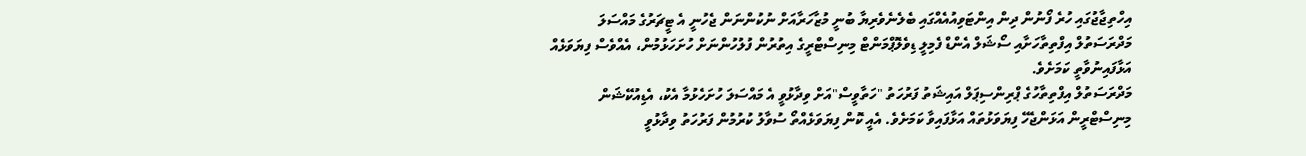އިހްތިޖާޖުގައި ހުރެ ފޯނުން ދިން އިންޓަވިއުއެއްގައި ބެލެނެވެރިޔާ ބުނީ މުޒާހަރާއަށް ނުކުންނަން ޖެހުނީ އެ ޓީޗަރުގެ މައްސަލަ މަދްރަސަތުލް އިފްތިތާހަށާއި ސޯޝަލް އެންޑް ފެމިލީ ޑިވެލޮޕްމަންޓް މިނިސްޓްރީގެ އިތުރުން ފުލުހުންނަށް ހުށަހަޅުމުން، އެއްވެސް ފިޔަވަޅެއް އަޅާފައިނުވާތީ ކަމަށެވެ.
މަދްރަސަތުލް އިފްތިތާހުގެ ޕްރިންސިޕަލް އައިޝަތު ފަރުހަތު "ހަތާވީސް"އަށް ވިދާޅުވީ އެ މައްސަލަ ހުށަހެޅުމާ އެކު، އެޑިއުކޭޝަން މިނިސްޓްރީން އަޅަންޖެހޭ ފިޔަވަޅުތައް އަޅާފައިވާ ކަމަށެވެ. އެއީ ކޮން ފިޔަވަޅެއްތޯ ސުވާލު ކުރުމުން ފަރުހަތު ވިދާޅުވީ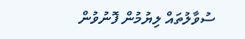ސުވާލުތައް ލިޔުމުން ފޮނުވުން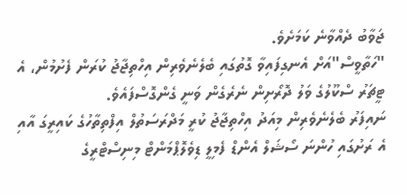ޖަވާބު ދެއްވާނެ ކަމަށެވެ.
"ހަތާވީސް"އަށް އެނގިފައިވާ ގޮތުގައި ބެލެނެވެރިން އިހްތިޖާޖު ކުރަން ފެށުމުން، އެ ޓީޗަރު ސްކޫލުގެ ވަލު ދޮރޯށިން ނެރެގެން ވަނީ ގެންގޮސްފައެވެ.
ނައިފަރު ބެލެނެވެރިން މިއަދު އިހްތިޖާޖު ކުރީ މަދްރަސަތުލް އިފްތިތާހުގެ ކައިރީގަ އާއި އެ ރަށުގައި ހުންނަ ސޯޝަލް އެންޑް ފެމިލީ ޑިވެލޮޕްމަންޓް މިނިސްޓްރީގެ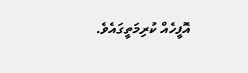އޮފީހެއް ކުރިމަތީގައެވެ.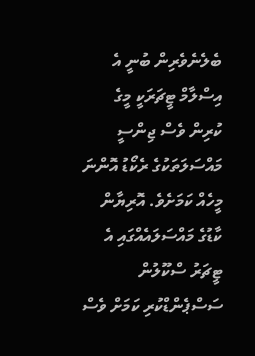ބެލެނެވެރިން ބުނީ އެ އިސްލާމް ޓީޗަރަކީ މީގެ ކުރިން ވެސް ޖިންސީ މައްސަލަތަކުގެ ރެކޯޑު އޮންނަ މީހެއް ކަމަށެވެ. އޮރިޔާން ކާޑުގެ މައްސަލައެއްގައި އެ ޓީޗަރު ސްކޫލުން ސަސްޕެންޑްކުރި ކަމަށް ވެސް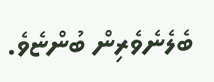ބެލެނެވެރިން ބުންޏެވެ.